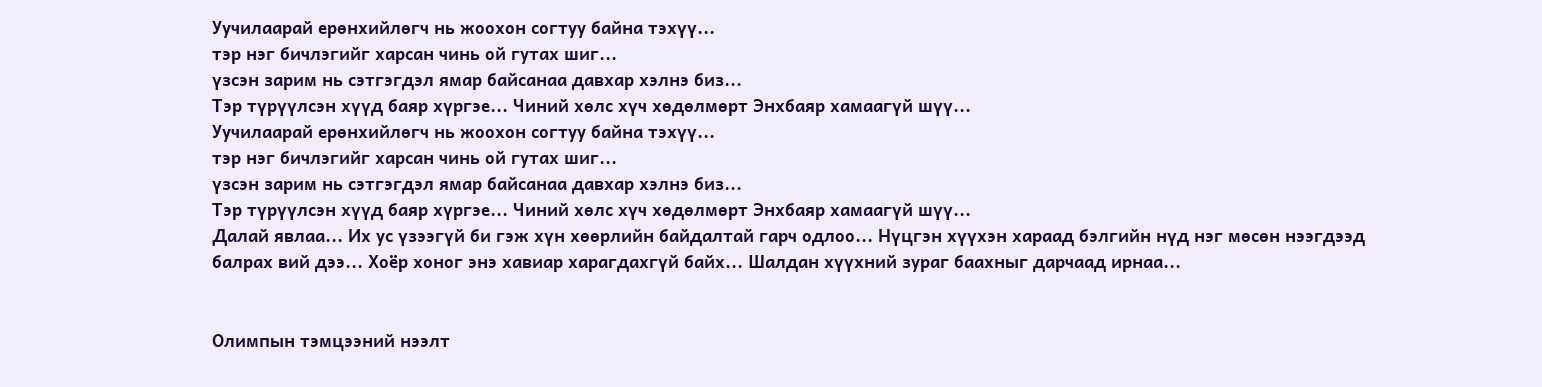Уучилаарай ерөнхийлөгч нь жоохон согтуу байна тэхүү...
тэр нэг бичлэгийг харсан чинь ой гутах шиг...
үзсэн зарим нь сэтгэгдэл ямар байсанаа давхар хэлнэ биз...
Тэр түрүүлсэн хүүд баяр хүргэе... Чиний хөлс хүч хөдөлмөрт Энхбаяр хамаагүй шүү...
Уучилаарай ерөнхийлөгч нь жоохон согтуу байна тэхүү...
тэр нэг бичлэгийг харсан чинь ой гутах шиг...
үзсэн зарим нь сэтгэгдэл ямар байсанаа давхар хэлнэ биз...
Тэр түрүүлсэн хүүд баяр хүргэе... Чиний хөлс хүч хөдөлмөрт Энхбаяр хамаагүй шүү...
Далай явлаа... Их ус үзээгүй би гэж хүн хөөрлийн байдалтай гарч одлоо... Нүцгэн хүүхэн хараад бэлгийн нүд нэг мөсөн нээгдээд балрах вий дээ... Хоёр хоног энэ хавиар харагдахгүй байх... Шалдан хүүхний зураг баахныг дарчаад ирнаа...


Олимпын тэмцээний нээлт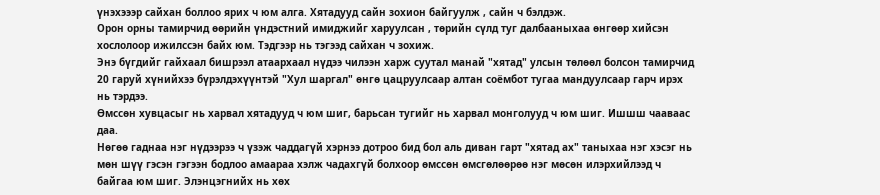үнэхэээр сайхан боллоо ярих ч юм алга. Хятадууд сайн зохион байгуулж , сайн ч бэлдэж.
Орон орны тамирчид өөрийн үндэстний имиджийг харуулсан , төрийн сүлд туг далбааныхаа өнгөөр хийсэн хослолоор ижилссэн байх юм. Тэдгээр нь тэгээд сайхан ч зохиж.
Энэ бүгдийг гайхаал бишрээл атаархаал нүдээ чилээн харж суутал манай "хятад" улсын төлөөл болсон тамирчид 20 гаруй хүнийхээ бүрэлдэхүүнтэй "Хул шаргал" өнгө цацруулсаар алтан соёмбот тугаа мандуулсаар гарч ирэх нь тэрдээ.
Өмссөн хувцасыг нь харвал хятадууд ч юм шиг, барьсан тугийг нь харвал монголууд ч юм шиг. Ишшш чааваас даа.
Нөгөө гаднаа нэг нүдээрээ ч үзэж чаддагүй хэрнээ дотроо бид бол аль диван гарт "хятад ах" таныхаа нэг хэсэг нь мөн шүү гэсэн гэгээн бодлоо амаараа хэлж чадахгүй болхоор өмссөн өмсгөлөөрөө нэг мөсөн илэрхийлээд ч байгаа юм шиг. Элэнцэгнийх нь хөх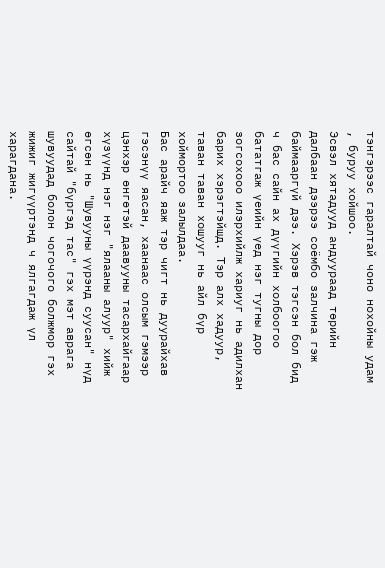тэнгэрээс гаралтай чоно нохойны удам , буруу хойшоо.
Эсвэл хятадууд андуураад төрийн далбаан дээрээ соёмбо залчина гэж баймааргүй дээ. Хэрэв тэгсэн бол бид ч бас сайн ах дүүгийн холбоогоо бататгаж үеийн үед нэг тугны дор зогсохооо илэрхийлж хариуг нь адилхан барих хэрэгтэйшд. Тэр алх хадуур, таван таван хошууг нь айл бүр хоймортоо залылдаа.
Бас арайч яаж тэр чигт нь дуурайхав гэсэнүү яасан, хаанаас олсым гэмээр цэнхэр өнгөтэй даавууны тасархайгаар хүзүүнд нэг нэг "ялааны алуур" хийж өгсөн нь "Шувууны үүрэнд суусан" нүд сайтай "бүргэд тас" гэх мэт аврага шувуудад болон чогочого болжмор гэх жижиг жигүүртэнд ч ялгагдаж үл харагдана.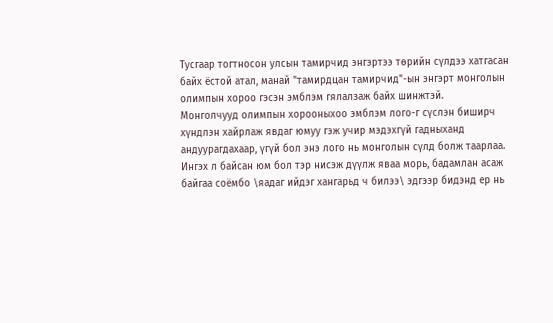Тусгаар тогтносон улсын тамирчид энгэртээ төрийн сүлдээ хатгасан байх ёстой атал, манай "тамирдцан тамирчид"-ын энгэрт монголын олимпын хороо гэсэн эмблэм гялалзаж байх шинжтэй.
Монголчууд олимпын хорооныхоо эмблэм лого-г сүслэн биширч хүндлэн хайрлаж явдаг юмуу гэж учир мэдэхгүй гадныханд андуурагдахаар, үгүй бол энэ лого нь монголын сүлд болж таарлаа. Ингэх л байсан юм бол тэр нисэж дүүлж яваа морь, бадамлан асаж байгаа соёмбо \яадаг ийдэг хангарьд ч билээ\ эдгээр бидэнд ер нь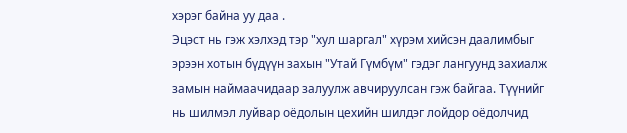хэрэг байна уу даа .
Эцэст нь гэж хэлхэд тэр "хул шаргал" хүрэм хийсэн даалимбыг эрээн хотын бүдүүн захын "Утай Гүмбүм" гэдэг лангуунд захиалж замын наймаачидаар залуулж авчируулсан гэж байгаа. Түүнийг нь шилмэл луйвар оёдолын цехийн шилдэг лойдор оёдолчид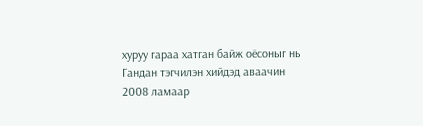хуруу гараа хатган байж оёсоныг нь Гандан тэгчилэн хийдэд аваачин 2008 ламаар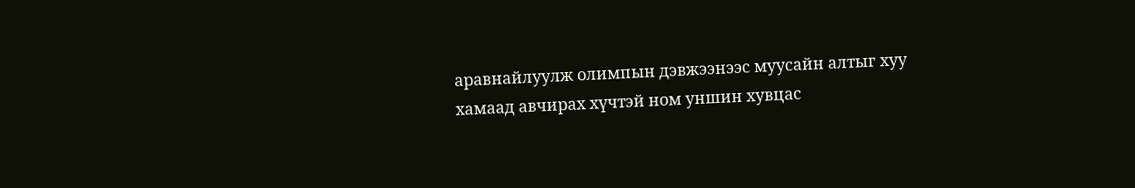аравнайлуулж олимпын дэвжээнээс муусайн алтыг хуу хамаад авчирах хүчтэй ном уншин хувцас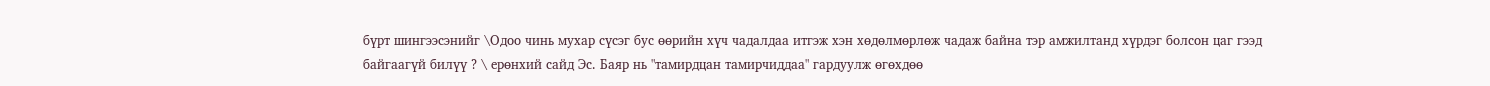бүрт шингээсэнийг \Одоо чинь мухар сүсэг бус өөрийн хүч чадалдаа итгэж хэн хөдөлмөрлөж чадаж байна тэр амжилтанд хүрдэг болсон цаг гээд байгаагүй билүү ? \ ерөнхий сайд Эс. Баяр нь "тамирдцан тамирчиддаа" гардуулж өгөхдөө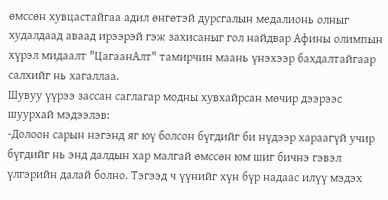өмссөн хувцастайгаа адил өнгөтэй дурсгалын медалионь олныг худалдаад аваад ирээрэй гэж захисаныг гол найдвар Афины олимпын хүрэл мидаалт "ЦагаанАлт" тамирчин маань үнэхээр бахдалтайгаар салхийг нь хагаллаа.
Шувуу үүрээ зассан саглагар модны хувхайрсан мөчир дээрээс шуурхай мэдээлэв:
-Долоон сарын нэгэнд яг юү болсон бүгдийг би нүдээр хараагүй учир бүгдийг нь энд далдын хар малгай өмссөн юм шиг бичнэ гэвэл үлгэрийн далай болно. Тэгээд ч үүнийг хүн бүр надаас илүү мэдэх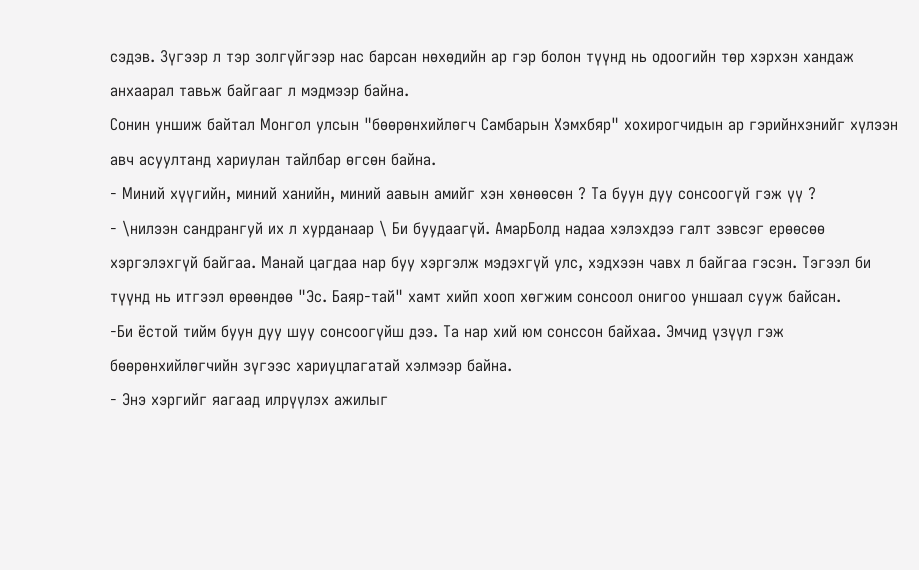сэдэв. Зүгээр л тэр золгүйгээр нас барсан нөхөдийн ар гэр болон түүнд нь одоогийн төр хэрхэн хандаж анхаарал тавьж байгааг л мэдмээр байна.
Сонин уншиж байтал Монгол улсын "бөөрөнхийлөгч Самбарын Хэмхбяр" хохирогчидын ар гэрийнхэнийг хүлээн авч асуултанд хариулан тайлбар өгсөн байна.
- Миний хүүгийн, миний ханийн, миний аавын амийг хэн хөнөөсөн ? Та буун дуу сонсоогүй гэж үү ?
- \нилээн сандрангуй их л хурданаар \ Би буудаагүй. АмарБолд надаа хэлэхдээ галт зэвсэг ерөөсөө хэргэлэхгүй байгаа. Манай цагдаа нар буу хэргэлж мэдэхгүй улс, хэдхээн чавх л байгаа гэсэн. Тэгээл би түүнд нь итгээл өрөөндөө "Эс. Баяр-тай" хамт хийп хооп хөгжим сонсоол онигоо уншаал сууж байсан.
-Би ёстой тийм буун дуу шуу сонсоогүйш дээ. Та нар хий юм сонссон байхаа. Эмчид үзүүл гэж бөөрөнхийлөгчийн зүгээс хариуцлагатай хэлмээр байна.
- Энэ хэргийг яагаад илрүүлэх ажилыг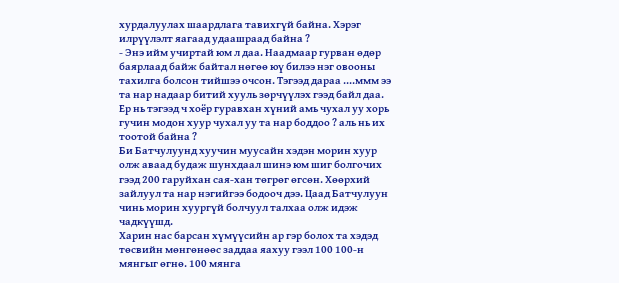хурдалуулах шаардлага тавихгүй байна. Хэрэг илрүүлэлт яагаад удаашраад байна ?
- Энэ ийм учиртай юм л даа. Наадмаар гурван өдөр баярлаад байж байтал нөгөө юү билээ нэг овооны тахилга болсон тийшээ очсон. Тэгээд дараа ....ммм ээ та нар надаар битий хууль зөрчүүлэх гээд байл даа. Ер нь тэгээд ч хоёр гуравхан хүний амь чухал уу хорь гучин модон хуур чухал уу та нар боддоо ? аль нь их тоотой байна ?
Би Батчулуунд хуучин муусайн хэдэн морин хуур олж аваад будаж шунхдаал шинэ юм шиг болгочих гээд 200 гаруйхан сая-хан төгрөг өгсөн. Хөөрхий зайлуул та нар нэгийгээ бодооч дээ. Цаад Батчулуун чинь морин хуургүй болчуул талхаа олж идэж чадкүүшд.
Харин нас барсан хүмүүсийн ар гэр болох та хэдэд төсвийн мөнгөнөөс заддаа яахуу гээл 100 100-н мянгыг өгнө. 100 мянга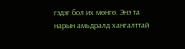гэдэг бол их мөнгө. Энэ та нарын амьдралд хангалттай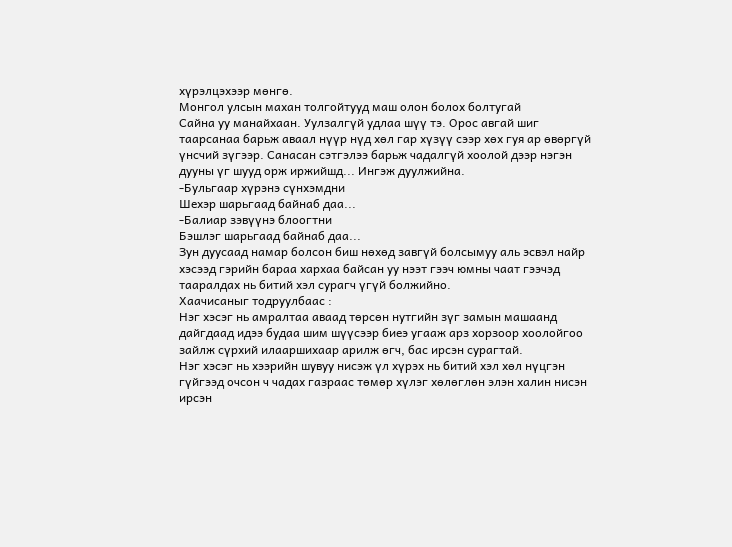хүрэлцэхээр мөнгө.
Монгол улсын махан толгойтууд маш олон болох болтугай
Сайна уу манайхаан. Уулзалгүй удлаа шүү тэ. Орос авгай шиг таарсанаа барьж аваал нүүр нүд хөл гар хүзүү сээр хөх гуя ар өвөргүй үнсчий зүгээр. Санасан сэтгэлээ барьж чадалгүй хоолой дээр нэгэн дууны үг шууд орж иржийшд... Ингэж дуулжийна.
-Бульгаар хүрэнэ сүнхэмдни
Шехэр шарьгаад байнаб даа...
-Балиар зэвүүнэ блоогтни
Бэшлэг шарьгаад байнаб даа...
Зун дуусаад намар болсон биш нөхөд завгүй болсымуу аль эсвэл найр хэсээд гэрийн бараа хархаа байсан уу нээт гээч юмны чаат гээчэд тааралдах нь битий хэл сурагч үгүй болжийно.
Хаачисаныг тодруулбаас :
Нэг хэсэг нь амралтаа аваад төрсөн нутгийн зүг замын машаанд дайгдаад идээ будаа шим шүүсээр биеэ угааж арз хорзоор хоолойгоо зайлж сүрхий илааршихаар арилж өгч, бас ирсэн сурагтай.
Нэг хэсэг нь хээрийн шувуу нисэж үл хүрэх нь битий хэл хөл нүцгэн гүйгээд очсон ч чадах газраас төмөр хүлэг хөлөглөн элэн халин нисэн ирсэн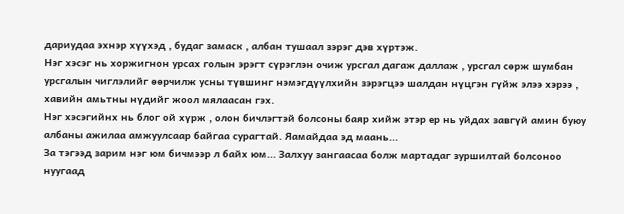дариудаа эхнэр хүүхэд , будаг замаск , албан тушаал зэрэг дэв хүртэж.
Нэг хэсэг нь хоржигнон урсах голын эрэгт сүрэглэн очиж урсгал дагаж даллаж , урсгал сөрж шумбан урсгалын чиглэлийг өөрчилж усны түвшинг нэмэгдүүлхийн зэрэгцээ шалдан нүцгэн гүйж элээ хэрээ , хавийн амьтны нүдийг жоол мялаасан гэх.
Нэг хэсэгийнх нь блог ой хүрж , олон бичлэгтэй болсоны баяр хийж этэр ер нь уйдах завгүй амин буюу албаны ажилаа амжуулсаар байгаа сурагтай. Яамайдаа эд маань...
За тэгээд зарим нэг юм бичмээр л байх юм... Залхуу зангаасаа болж мартадаг зуршилтай болсоноо нуугаад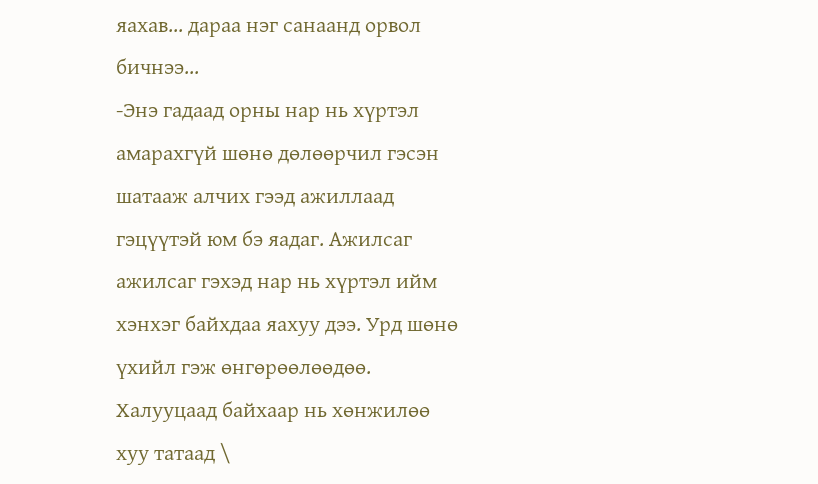яахав... дараа нэг санаанд орвол бичнээ...
-Энэ гадаад орны нар нь хүртэл амарахгүй шөнө дөлөөрчил гэсэн шатааж алчих гээд ажиллаад гэцүүтэй юм бэ яадаг. Ажилсаг ажилсаг гэхэд нар нь хүртэл ийм хэнхэг байхдаа яахуу дээ. Урд шөнө үхийл гэж өнгөрөөлөөдөө. Халууцаад байхаар нь хөнжилөө хуу татаад \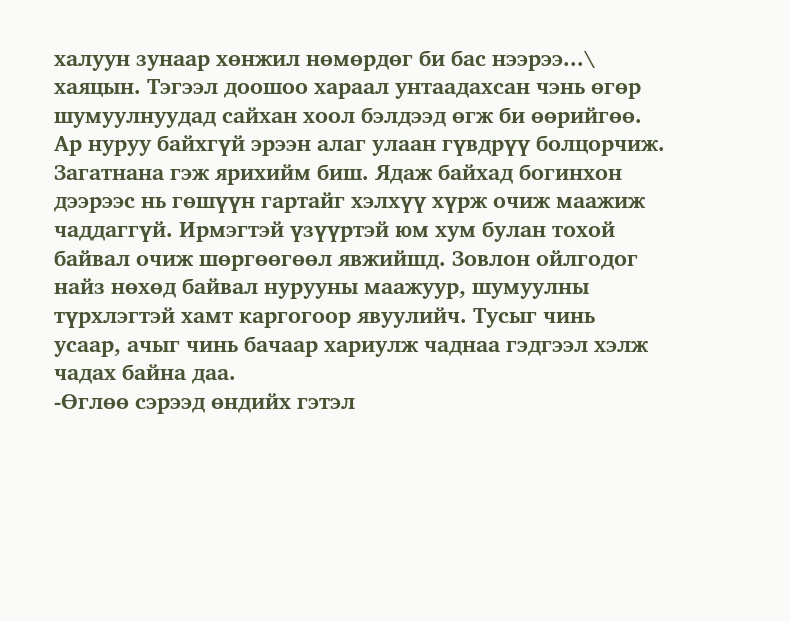халуун зунаар хөнжил нөмөрдөг би бас нээрээ...\ хаяцын. Тэгээл доошоо хараал унтаадахсан чэнь өгөр шумуулнуудад сайхан хоол бэлдээд өгж би өөрийгөө.
Ар нуруу байхгүй эрээн алаг улаан гүвдрүү болцорчиж. Загатнана гэж ярихийм биш. Ядаж байхад богинхон дээрээс нь гөшүүн гартайг хэлхүү хүрж очиж маажиж чаддаггүй. Ирмэгтэй үзүүртэй юм хум булан тохой байвал очиж шөргөөгөөл явжийшд. Зовлон ойлгодог найз нөхөд байвал нурууны маажуур, шумуулны түрхлэгтэй хамт каргогоор явуулийч. Тусыг чинь усаар, ачыг чинь бачаар хариулж чаднаа гэдгээл хэлж чадах байна даа.
-Өглөө сэрээд өндийх гэтэл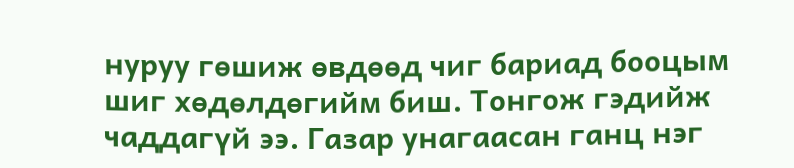нуруу гөшиж өвдөөд чиг бариад бооцым шиг хөдөлдөгийм биш. Тонгож гэдийж чаддагүй ээ. Газар унагаасан ганц нэг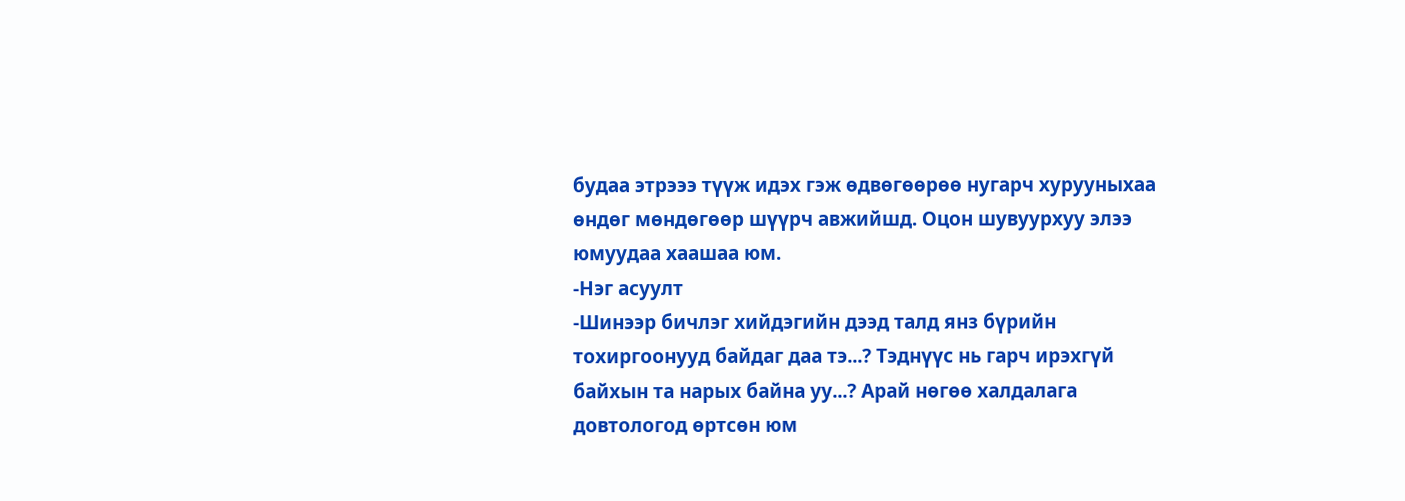будаа этрэээ түүж идэх гэж өдвөгөөрөө нугарч хурууныхаа өндөг мөндөгөөр шүүрч авжийшд. Оцон шувуурхуу элээ юмуудаа хаашаа юм.
-Нэг асуулт
-Шинээр бичлэг хийдэгийн дээд талд янз бүрийн тохиргоонууд байдаг даа тэ...? Тэднүүс нь гарч ирэхгүй байхын та нарых байна уу...? Арай нөгөө халдалага довтологод өртсөн юм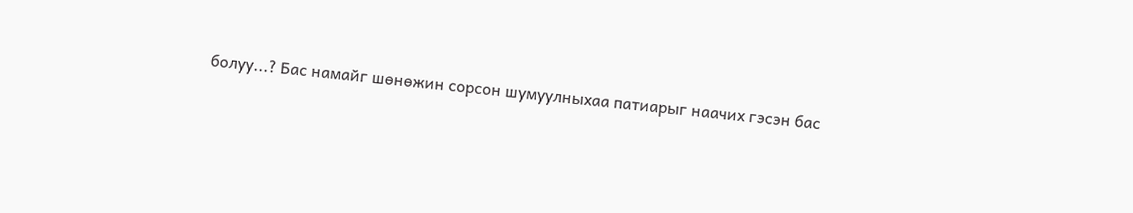болуу...? Бас намайг шөнөжин сорсон шумуулныхаа патиарыг наачих гэсэн бас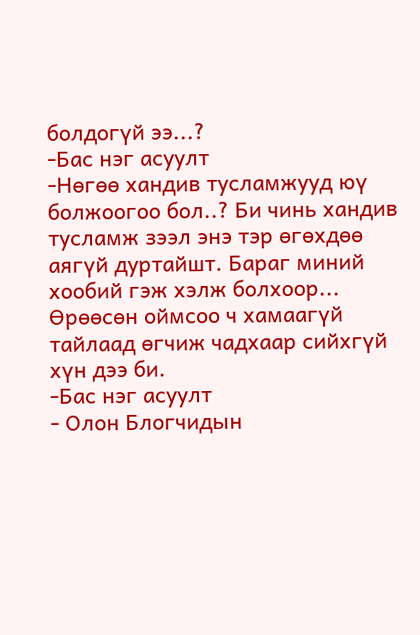болдогүй ээ...?
-Бас нэг асуулт
-Нөгөө хандив тусламжууд юү болжоогоо бол..? Би чинь хандив тусламж зээл энэ тэр өгөхдөө аягүй дуртайшт. Бараг миний хообий гэж хэлж болхоор... Өрөөсөн оймсоо ч хамаагүй тайлаад өгчиж чадхаар сийхгүй хүн дээ би.
-Бас нэг асуулт
- Олон Блогчидын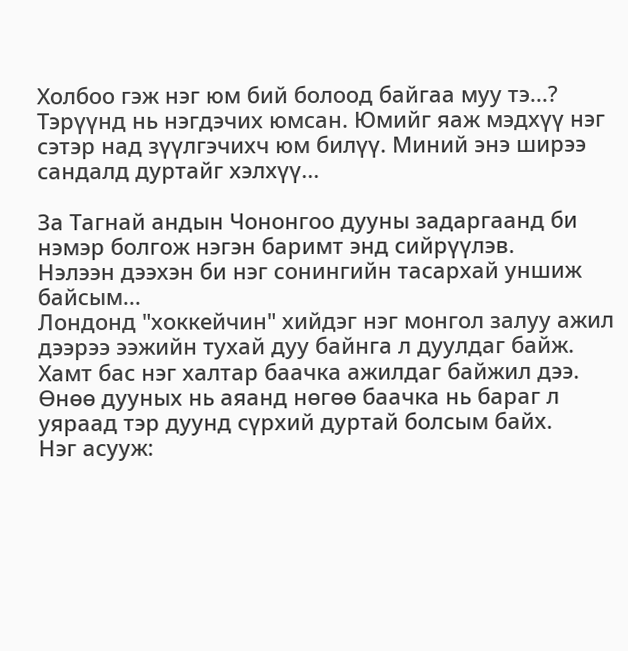Холбоо гэж нэг юм бий болоод байгаа муу тэ...? Тэрүүнд нь нэгдэчих юмсан. Юмийг яаж мэдхүү нэг сэтэр над зүүлгэчихч юм билүү. Миний энэ ширээ сандалд дуртайг хэлхүү...

За Тагнай андын Чононгоо дууны задаргаанд би нэмэр болгож нэгэн баримт энд сийрүүлэв.
Нэлээн дээхэн би нэг сонингийн тасархай уншиж байсым...
Лондонд "хоккейчин" хийдэг нэг монгол залуу ажил дээрээ ээжийн тухай дуу байнга л дуулдаг байж. Хамт бас нэг халтар баачка ажилдаг байжил дээ. Өнөө дууных нь аяанд нөгөө баачка нь бараг л уяраад тэр дуунд сүрхий дуртай болсым байх.
Нэг асууж: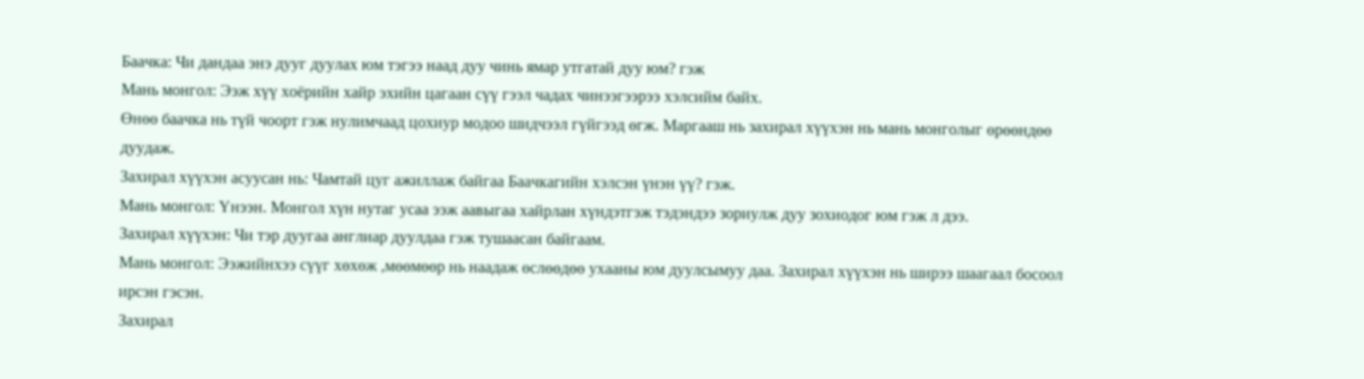Баачка: Чи дандаа энэ дууг дуулах юм тэгээ наад дуу чинь ямар утгатай дуу юм? гэж
Мань монгол: Ээж хүү хоёрийн хайр эхийн цагаан сүү гээл чадах чинээгээрээ хэлсийм байх.
Өнөө баачка нь түй чоорт гэж нулимчаад цохиур модоо шидчээл гүйгээд өгж. Маргааш нь захирал хүүхэн нь мань монголыг өрөөндөө дуудаж.
Захирал хүүхэн асуусан нь: Чамтай цуг ажиллаж байгаа Баачкагийн хэлсэн үнэн үү? гэж.
Мань монгол: Үнээн. Монгол хүн нутаг усаа ээж аавыгаа хайрлан хүндэтгэж тэдэндээ зориулж дуу зохиодог юм гэж л дээ.
Захирал хүүхэн: Чи тэр дуугаа англиар дуулдаа гэж тушаасан байгаам.
Мань монгол: Ээжийнхээ сүүг хөхөж ,мөөмөөр нь наадаж өслөөдөө ухааны юм дуулсымуу даа. Захирал хүүхэн нь ширээ шаагаал босоол ирсэн гэсэн.
Захирал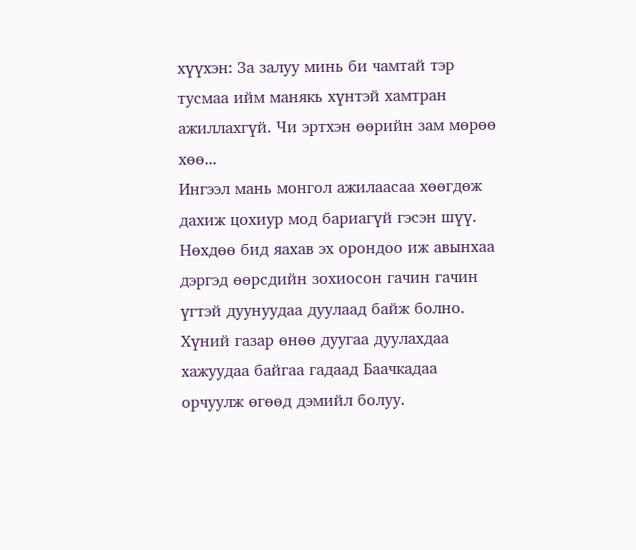хүүхэн: За залуу минь би чамтай тэр тусмаа ийм манякь хүнтэй хамтран ажиллахгүй. Чи эртхэн өөрийн зам мөрөө хөө...
Ингээл мань монгол ажилаасаа хөөгдөж дахиж цохиур мод бариагүй гэсэн шүү.
Нөхдөө бид яахав эх орондоо иж авынхаа дэргэд өөрсдийн зохиосон гачин гачин үгтэй дуунуудаа дуулаад байж болно. Хүний газар өнөө дуугаа дуулахдаа хажуудаа байгаа гадаад Баачкадаа орчуулж өгөөд дэмийл болуу.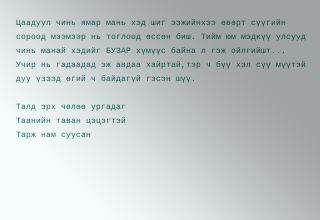Цаадуул чинь ямар мань хэд шиг ээжийнхээ өвөрт сүүгийн сороод мээмээр нь тоглоод өссөн биш. Тийм юм мэдкүү улсууд чинь манай хэдийг БУЗАР хүмүүс байна л гэж ойлгийшт...
Учир нь гадаадад эж авдаа хайртай,тэр ч бүү хэл сүү мүүтэй дуу үзээд өгий ч байдагүй гэсэн шүү.

Талд эрх чөлөө ургадаг
Таанийн таван цэцэгтэй
Тарж нам суусан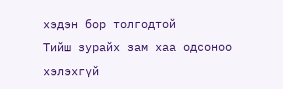хэдэн бор толгодтой
Тийш зурайх зам хаа одсоноо хэлэхгүй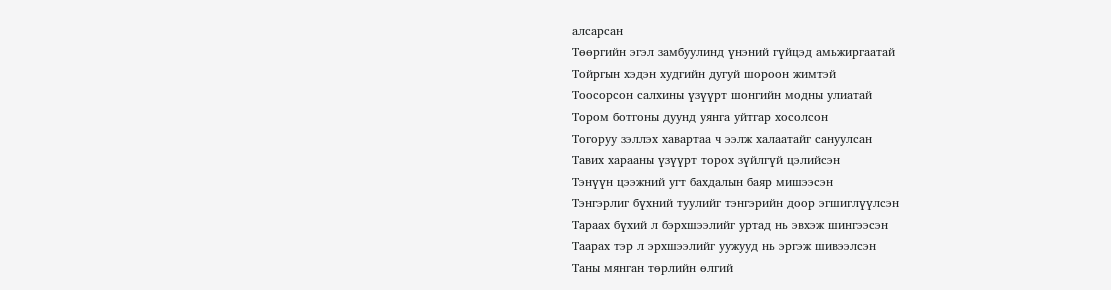алсарсан
Төөргийн эгэл замбуулинд үнэний гүйцэд амьжиргаатай
Тойргын хэдэн худгийн дугуй шороон жимтэй
Тоосорсон салхины үзүүрт шонгийн модны улиатай
Тором ботгоны дуунд уянга уйтгар хосолсон
Тогоруу зэллэх хавартаа ч ээлж халаатайг сануулсан
Тавих харааны үзүүрт торох зүйлгүй цэлийсэн
Тэнүүн цээжний угт бахдалын баяр мишээсэн
Тэнгэрлиг бүхний туулийг тэнгэрийн доор эгшиглүүлсэн
Тараах бүхий л бэрхшээлийг уртад нь эвхэж шингээсэн
Таарах тэр л эрхшээлийг уужууд нь эргэж шивээлсэн
Таны мянган төрлийн өлгий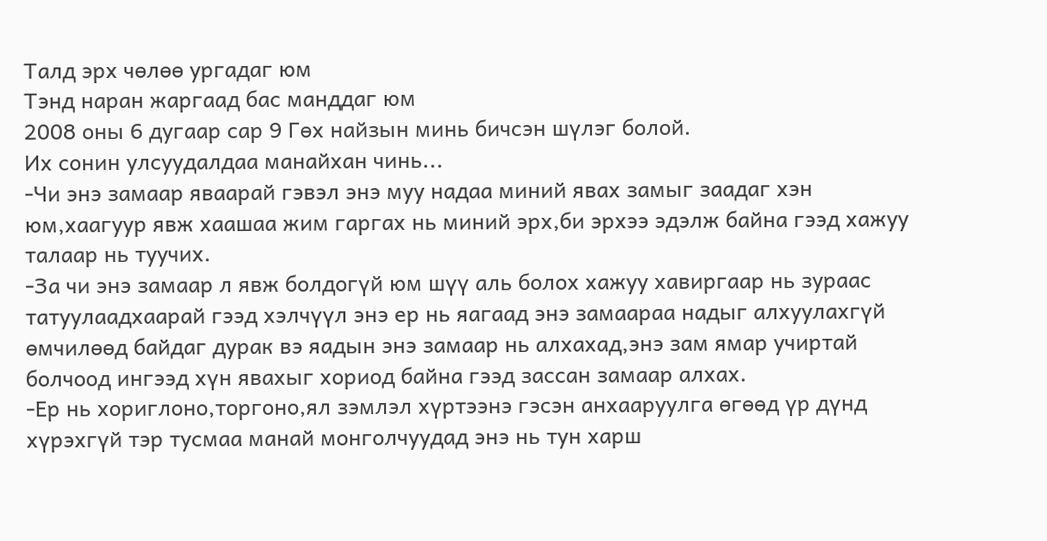Талд эрх чөлөө ургадаг юм
Тэнд наран жаргаад бас манддаг юм
2008 оны 6 дугаар сар 9 Гөх найзын минь бичсэн шүлэг болой.
Их сонин улсуудалдаа манайхан чинь...
-Чи энэ замаар яваарай гэвэл энэ муу надаа миний явах замыг заадаг хэн юм,хаагуур явж хаашаа жим гаргах нь миний эрх,би эрхээ эдэлж байна гээд хажуу талаар нь туучих.
-За чи энэ замаар л явж болдогүй юм шүү аль болох хажуу хавиргаар нь зураас татуулаадхаарай гээд хэлчүүл энэ ер нь яагаад энэ замаараа надыг алхуулахгүй өмчилөөд байдаг дурак вэ яадын энэ замаар нь алхахад,энэ зам ямар учиртай болчоод ингээд хүн явахыг хориод байна гээд зассан замаар алхах.
-Ер нь хориглоно,торгоно,ял зэмлэл хүртээнэ гэсэн анхааруулга өгөөд үр дүнд хүрэхгүй тэр тусмаа манай монголчуудад энэ нь тун харш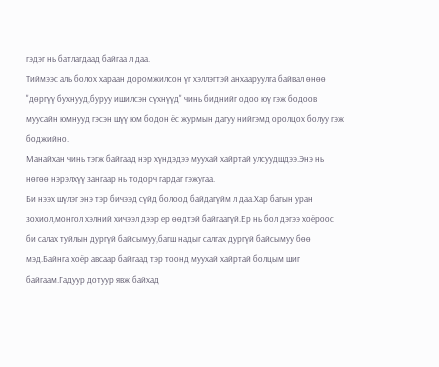гэдэг нь батлагдаад байгаа л даа.
Тиймээс аль болох хараан доромжилсон үг хэллэгтэй анхааруулга байвал өнөө "дөргүү бухнууд,буруу ишилсэн сүхнүүд" чинь биднийг одоо юү гэж бодоов муусайн юмнууд гэсэн шүү юм бодон ёс журмын дагуу нийгэмд оролцох болуу гэж боджийно.
Манайхан чинь тэгж байгаад нэр хүндэдээ муухай хайртай улсуудшдээ.Энэ нь нөгөө нэрэлхүү зангаар нь тодорч гардаг гэжугаа.
Би нээх шүлэг энэ тэр бичээд сүйд болоод байдагүйм л даа.Хар багын уран зохиол,монгол хэлний хичээл дээр ер өөдтэй байгаагүй.Ер нь бол дэгээ хоёроос би салах туйлын дургүй байсымуу,багш надыг салгах дургүй байсымуу бөө мэд.Байнга хоёр авсаар байгаад тэр тоонд муухай хайртай болцым шиг байгаам.Гадуур дотуур явж байхад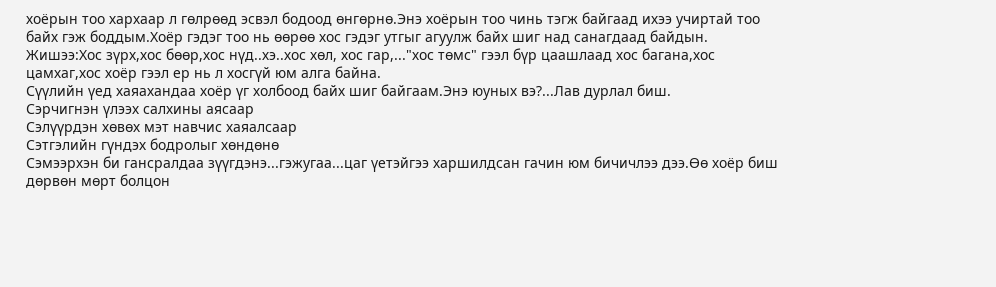хоёрын тоо хархаар л гөлрөөд эсвэл бодоод өнгөрнө.Энэ хоёрын тоо чинь тэгж байгаад ихээ учиртай тоо байх гэж боддым.Хоёр гэдэг тоо нь өөрөө хос гэдэг утгыг агуулж байх шиг над санагдаад байдын.
Жишээ:Хос зүрх,хос бөөр,хос нүд..хэ..хос хөл, хос гар,..."хос төмс" гээл бүр цаашлаад хос багана,хос цамхаг,хос хоёр гээл ер нь л хосгүй юм алга байна.
Сүүлийн үед хаяахандаа хоёр үг холбоод байх шиг байгаам.Энэ юуных вэ?...Лав дурлал биш.
Сэрчигнэн үлээх салхины аясаар
Сэлүүрдэн хөвөх мэт навчис хаяалсаар
Сэтгэлийн гүндэх бодролыг хөндөнө
Сэмээрхэн би гансралдаа зүүгдэнэ...гэжугаа...цаг үетэйгээ харшилдсан гачин юм бичичлээ дээ.Өө хоёр биш дөрвөн мөрт болцон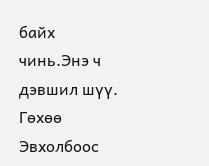байх чинь.Энэ ч дэвшил шүү.
Гөхөө Эвхолбоос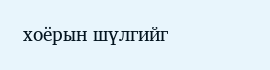хоёрын шүлгийг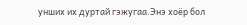унших их дуртай гэжугаа.Энэ хоёр бол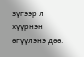зүгээр л хүүрнэн өгүүлэнэ дөө.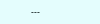---